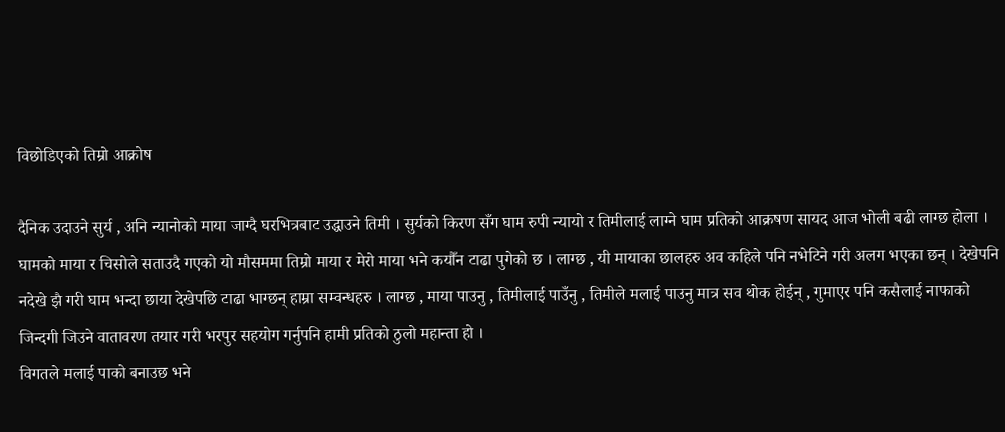विछोडिएको तिम्रो आक्रोष

दैनिक उदाउने सुर्य , अनि न्यानोको माया जाग्दै घरभित्रबाट उद्धाउने तिमी । सुर्यको किरण सँग घाम रुपी न्यायो र तिमीलाई लाग्ने घाम प्रतिको आक्रषण सायद आज भोली बढी लाग्छ होला ।
घामको माया र चिसोले सताउदै गएको यो मौसममा तिम्रो माया र मेरो माया भने कयौँन टाढा पुगेको छ । लाग्छ , यी मायाका छालहरु अव कहिले पनि नभेटिने गरी अलग भएका छन् । देखेपनि नदेखे झै गरी घाम भन्दा छाया देखेपछि टाढा भाग्छन् हाम्रा सम्वन्धहरु । लाग्छ , माया पाउनु , तिमीलाई पाउँनु , तिमीले मलाई पाउनु मात्र सव थोक होईन् , गुमाएर पनि कसैलाई नाफाको जिन्दगी जिउने वातावरण तयार गरी भरपुर सहयोग गर्नुपनि हामी प्रतिको ठुलो महान्ता हो ।
विगतले मलाई पाको बनाउछ भने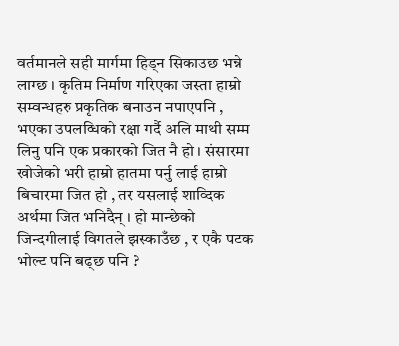वर्तमानले सही मार्गमा हिड्न सिकाउछ भन्ने लाग्छ । कृतिम निर्माण गरिएका जस्ता हाम्रो सम्वन्धहरु प्रकृतिक बनाउन नपाएपनि , भएका उपलव्धिको रक्षा गर्दै अलि माथी सम्म लिनु पनि एक प्रकारको जित नै हो । संसारमा खोजेको भरी हाम्रो हातमा पर्नु लाई हाम्रो बिचारमा जित हो , तर यसलाई शाव्दिक अर्थमा जित भनिदैन् । हो मान्छेको जिन्दगीलाई विगतले झस्काउँछ , र एकै पटक भोल्ट पनि बढ्छ पनि ?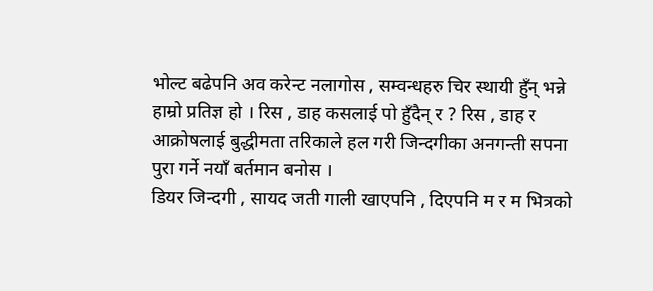भोल्ट बढेपनि अव करेन्ट नलागोस , सम्वन्धहरु चिर स्थायी हुँन् भन्ने हाम्रो प्रतिज्ञ हो । रिस , डाह कसलाई पो हुँदैन् र ? रिस , डाह र आक्रोषलाई बुद्धीमता तरिकाले हल गरी जिन्दगीका अनगन्ती सपना पुरा गर्ने नयाँ बर्तमान बनोस ।
डियर जिन्दगी , सायद जती गाली खाएपनि , दिएपनि म र म भित्रको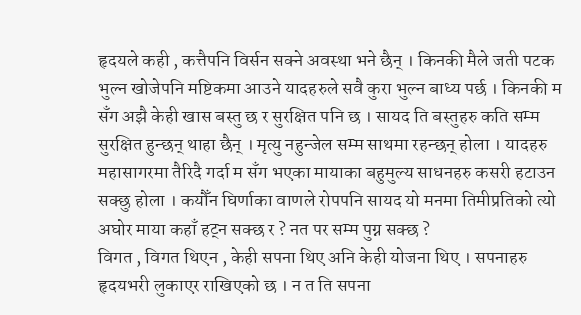हृदयले कही , कत्तैपनि विर्सन सक्ने अवस्था भने छैन् । किनकी मैले जती पटक भुल्न खोजेपनि मष्टिकमा आउने यादहरुले सवै कुरा भुल्न बाध्य पर्छ । किनकी म सँग अझै केही खास बस्तु छ र सुरक्षित पनि छ । सायद ति बस्तुहरु कति सम्म सुरक्षित हुन्छन् थाहा छैन् । मृत्यु नहुन्जेल सम्म साथमा रहन्छन् होला । यादहरु महासागरमा तैरिदै गर्दा म सँग भएका मायाका बहुमुल्य साधनहरु कसरी हटाउन सक्छु होला । कयौँन घिर्णाका वाणले रोपपनि सायद यो मनमा तिमीप्रतिको त्यो अघोर माया कहाँ हट्न सक्छ र ? नत पर सम्म पुग्न सक्छ ?
विगत , विगत थिएन , केही सपना थिए अनि केही योजना थिए । सपनाहरु हृदयभरी लुकाएर राखिएको छ । न त ति सपना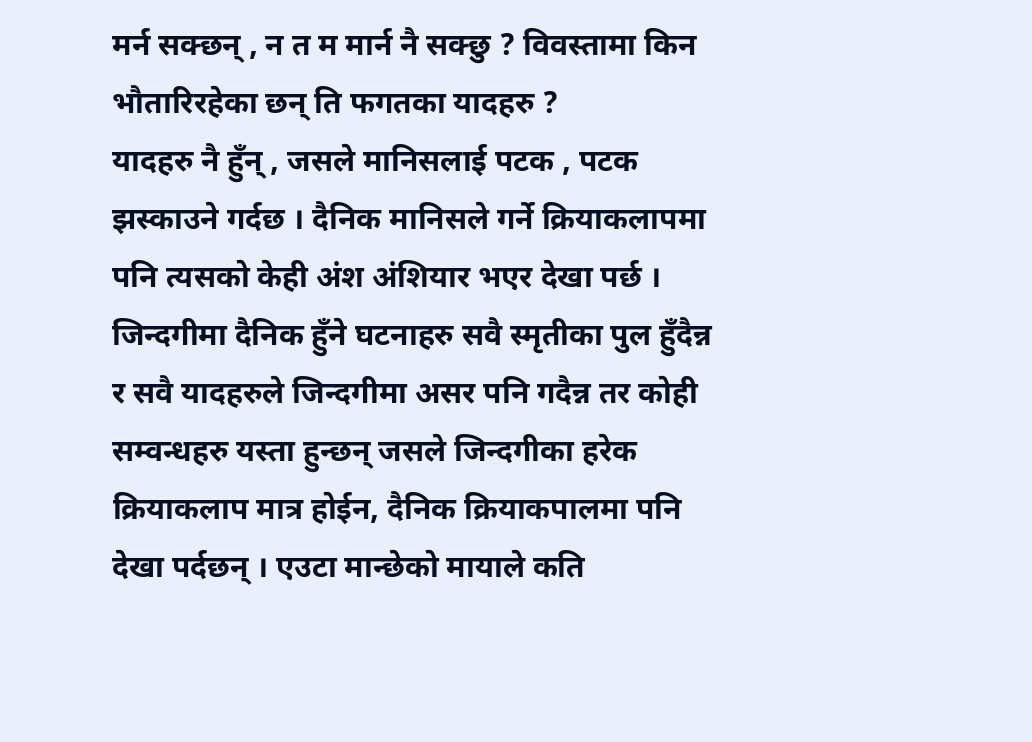मर्न सक्छन् , न त म मार्न नै सक्छु ? विवस्तामा किन भौतारिरहेका छन् ति फगतका यादहरु ?
यादहरु नै हुँन् , जसले मानिसलाई पटक , पटक झस्काउने गर्दछ । दैनिक मानिसले गर्ने क्रियाकलापमा पनि त्यसको केही अंश अंशियार भएर देखा पर्छ । जिन्दगीमा दैनिक हुँने घटनाहरु सवै स्मृतीका पुल हुँदैन्न र सवै यादहरुले जिन्दगीमा असर पनि गदैन्न तर कोही सम्वन्धहरु यस्ता हुन्छन् जसले जिन्दगीका हरेक क्रियाकलाप मात्र होईन, दैनिक क्रियाकपालमा पनि देखा पर्दछन् । एउटा मान्छेको मायाले कति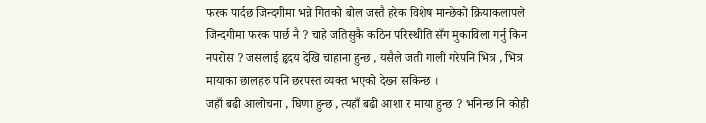फरक पार्दछ जिन्दगीमा भन्ने गितको बोल जस्तै हरेक विशेष मान्छेको क्रियाकलापले जिन्दगीमा फरक पार्छ नै ? चाहे जतिसुकै कठिन परिस्थीति सँग मुकाविला गर्नु किन नपरोस ? जसलाई हृदय देखि चाहाना हुन्छ , यसैले जती गाली गरेपनि भित्र , भित्र मायाका छालहरु पनि छरपस्त व्यक्त भएको देख्न सकिन्छ ।
जहाँ बढी आलोचना , घिणा हुन्छ , त्यहाँ बढी आशा र माया हुन्छ ? भनिन्छ नि कोही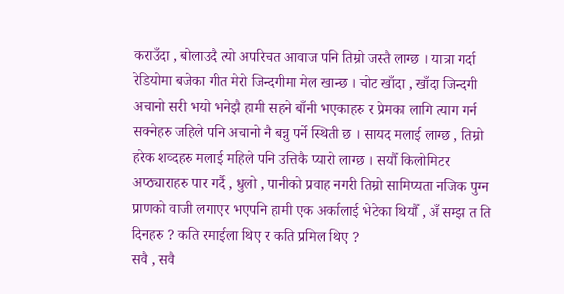कराउँदा , बोलाउदै त्यो अपरिचत आवाज पनि तिम्रो जस्तै लाग्छ । यात्रा गर्दा रेडियोमा बजेका गीत मेरो जिन्दगीमा मेल खान्छ । चोट खाँदा , खाँदा जिन्दगी अचानो सरी भयो भनेझै हामी सहने बाँनी भएकाहरु र प्रेमका लागि त्याग गर्न सक्नेहरु जहिले पनि अचानो नै बन्नु पर्ने स्थिती छ । सायद मलाई लाग्छ , तिम्रो हरेक शव्दहरु मलाई महिले पनि उत्तिकै प्यारो लाग्छ । सयौँ किलोमिटर अप्ठ्याराहरु पार गर्दै , धुलो , पानीको प्रवाह नगरी तिम्रो सामिप्यता नजिक पुग्न प्राणको वाजी लगाएर भएपनि हामी एक अर्कालाई भेटेका थियौँ , अँ सम्झ त ति दिनहरु ? कति रमाईला थिए र कति प्रमिल थिए ?
सवै , सवै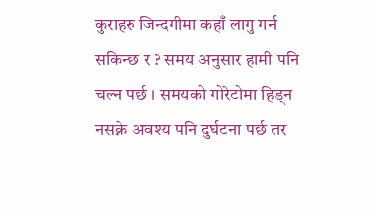कुराहरु जिन्दगीमा कहाँ लागु गर्न सकिन्छ र ? समय अनुसार हामी पनि चल्न पर्छ । समयको गोरेटोमा हिड्न नसक्ने अवश्य पनि दुर्घटना पर्छ तर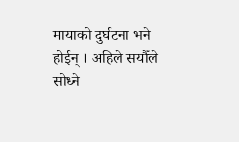मायाको दुर्घटना भने होईन् । अहिले सयौँले सोध्ने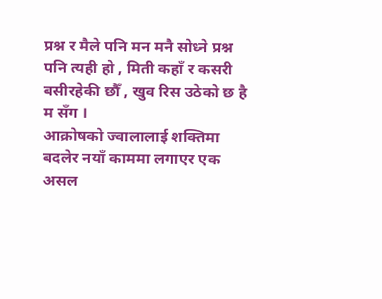प्रश्न र मैले पनि मन मनै सोध्ने प्रश्न पनि त्यही हो , मिती कहाँ र कसरी बसीरहेकी छौँ , खुव रिस उठेको छ है म सँग ।
आक्रोषको ज्वालालाई शक्तिमा बदलेर नयाँ काममा लगाएर एक असल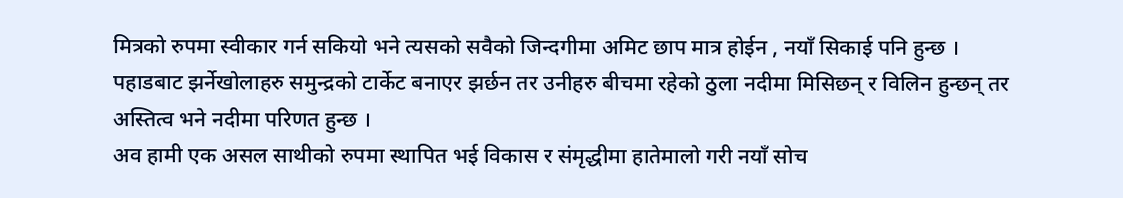मित्रको रुपमा स्वीकार गर्न सकियो भने त्यसको सवैको जिन्दगीमा अमिट छाप मात्र होईन , नयाँ सिकाई पनि हुन्छ । पहाडबाट झर्नेखोलाहरु समुन्द्रको टार्केट बनाएर झर्छन तर उनीहरु बीचमा रहेको ठुला नदीमा मिसिछन् र विलिन हुन्छन् तर अस्तित्व भने नदीमा परिणत हुन्छ ।
अव हामी एक असल साथीको रुपमा स्थापित भई विकास र संमृद्धीमा हातेमालो गरी नयाँ सोच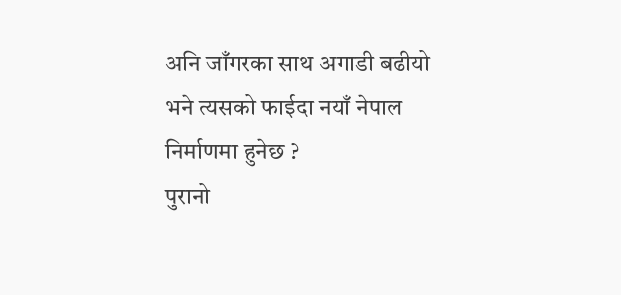अनि जाँगरका साथ अगाडी बढीयो भने त्यसको फाईदा नयाँ नेपाल निर्माणमा हुनेछ ?
पुरानो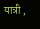यात्री ,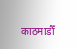काठमाडौँ